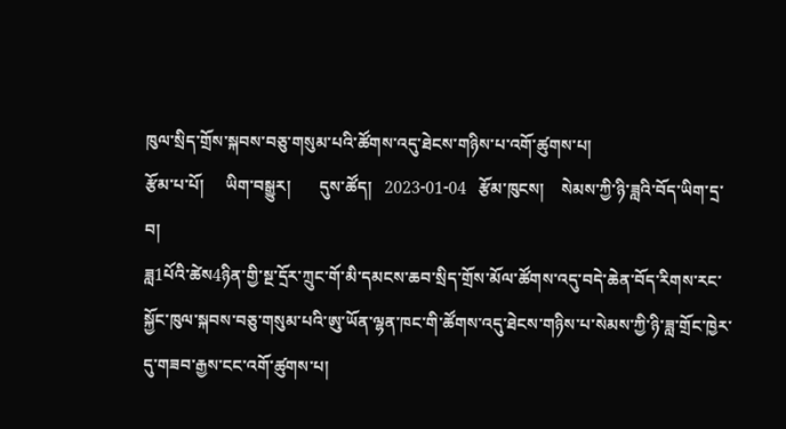ཁུལ་སྲིད་གྲོས་སྐབས་བཅུ་གསུམ་པའི་ཚོགས་འདུ་ཐེངས་གཉིས་པ་འགོ་ཚུགས་པ།
རྩོམ་པ་པོ།     ཡིག་བསྒྱུར།       དུས་ཚོད།   2023-01-04   རྩོམ་ཁུངས།    སེམས་ཀྱི་ཉི་ཟླའི་བོད་ཡིག་དྲ་བ།
ཟླ1པོའི་ཚེས4ཉིན་གྱི་སྔ་དྲོར་ཀྲུང་གོ་མི་དམངས་ཆབ་སྲིད་གྲོས་མོལ་ཚོགས་འདུ་བདེ་ཆེན་བོད་རིགས་རང་སྐྱོང་ཁུལ་སྐབས་བཅུ་གསུམ་པའི་ཨུ་ཡོན་ལྷན་ཁང་གི་ཚོགས་འདུ་ཐེངས་གཉིས་པ་སེམས་ཀྱི་ཉི་ཟླ་གྲོང་ཁྱེར་དུ་གཟབ་རྒྱས་ངང་འགོ་ཚུགས་པ།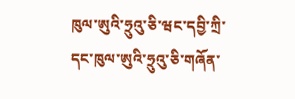ཁུལ་ཨུའི་ཧྲུའུ་ཅི་ཝང་དབྱི་ཀྲི་དང་ཁུལ་ཨུའི་ཧྲུའུ་ཅི་གཞོན་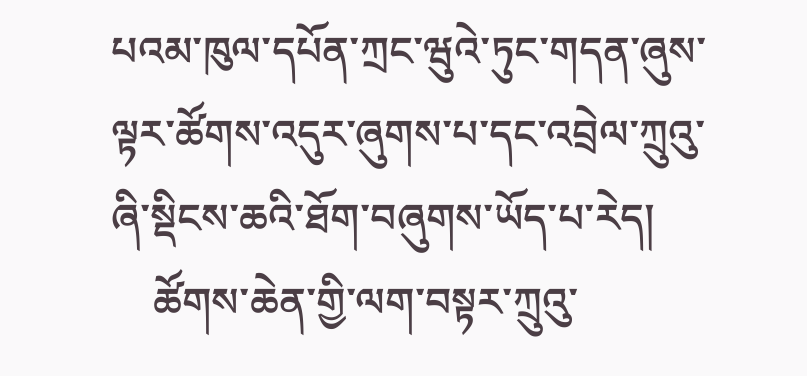པའམ་ཁུལ་དཔོན་ཀྲང་ཝུའེ་ཏུང་གདན་ཞུས་ལྟར་ཚོགས་འདུར་ཞུགས་པ་དང་འབྲེལ་ཀྲུའུ་ཞི་སྡིངས་ཆའི་ཐོག་བཞུགས་ཡོད་པ་རེད།
    ཚོགས་ཆེན་གྱི་ལག་བསྟར་ཀྲུའུ་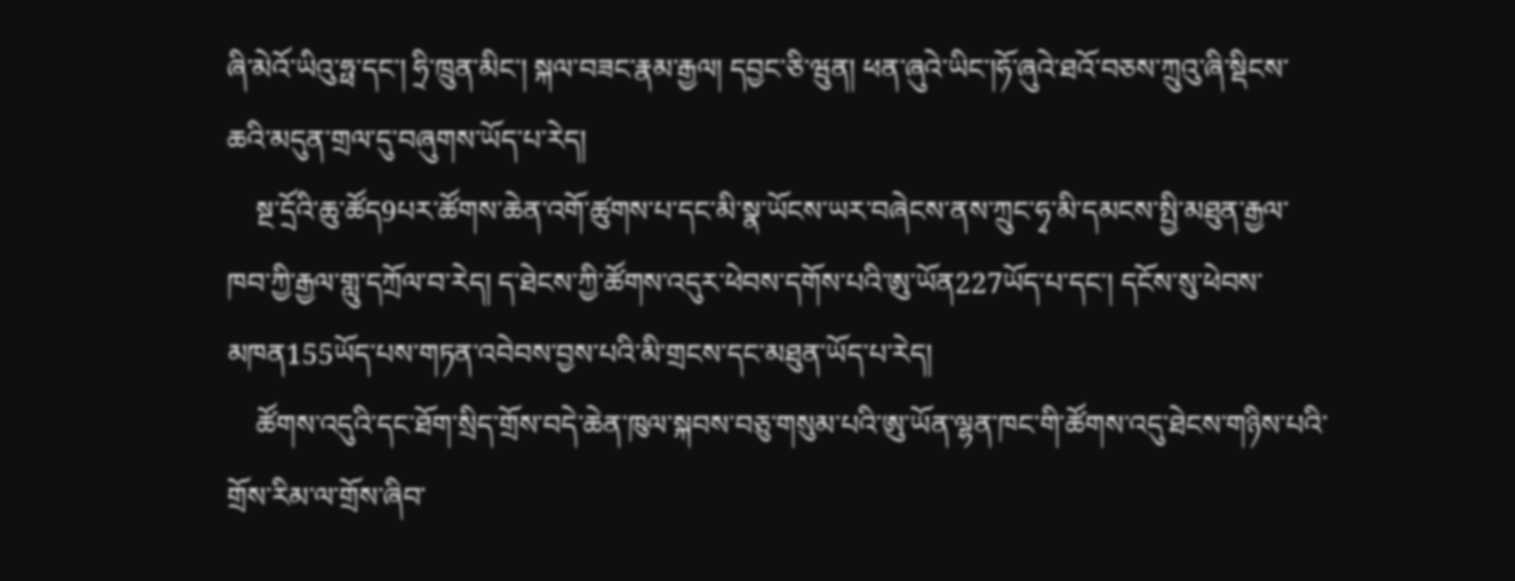ཞི་མེའོ་ཡིའུ་ཧྥ་དང་། ཧྲི་ཁྲུན་མིང་། སྐལ་བཟང་རྣམ་རྒྱལ། དབྱང་ཅི་ཝུན། ཕན་ཞུའེ་ཡིང་།ཧོ་ཞུའེ་ཐའོ་བཅས་ཀྲུའུ་ཞི་སྡིངས་ཆའི་མདུན་གྲལ་དུ་བཞུགས་ཡོད་པ་རེད།
    སྔ་དྲོའི་ཆུ་ཚོད9པར་ཚོགས་ཆེན་འགོ་ཚུགས་པ་དང་མི་སྣ་ཡོངས་ཡར་བཞེངས་ནས་ཀྲུང་ཧྭ་མི་དམངས་སྤྱི་མཐུན་རྒྱལ་ཁབ་ཀྱི་རྒྱལ་གླུ་དཀྲོལ་བ་རེད། ད་ཐེངས་ཀྱི་ཚོགས་འདུར་ཕེབས་དགོས་པའི་ཨུ་ཡོན227ཡོད་པ་དང་། དངོས་སུ་ཕེབས་མཁན155ཡོད་པས་གཏན་འབེབས་བྱས་པའི་མི་གྲངས་དང་མཐུན་ཡོད་པ་རེད།
    ཚོགས་འདུའི་དང་ཐོག་སྲིད་གྲོས་བདེ་ཆེན་ཁུལ་སྐབས་བཅུ་གསུམ་པའི་ཨུ་ཡོན་ལྷན་ཁང་གི་ཚོགས་འདུ་ཐེངས་གཉིས་པའི་གྲོས་རིམ་ལ་གྲོས་ཞིབ་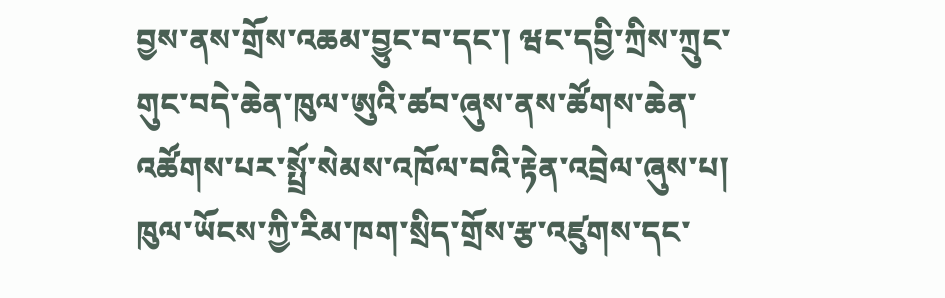བྱས་ནས་གྲོས་འཆམ་བྱུང་བ་དང་། ཝང་དབྱི་ཀྲིས་ཀྲུང་གུང་བདེ་ཆེན་ཁུལ་ཨུའི་ཚབ་ཞུས་ནས་ཚོགས་ཆེན་འཚོགས་པར་སྤྲོ་སེམས་འཁོལ་བའི་རྟེན་འབྲེལ་ཞུས་པ། ཁུལ་ཡོངས་ཀྱི་རིམ་ཁག་སྲིད་གྲོས་རྩ་འཛུགས་དང་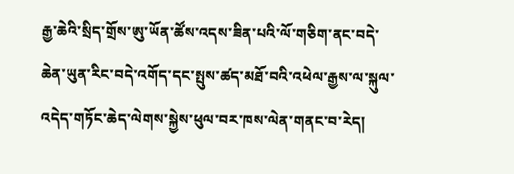རྒྱ་ཆེའི་སྲིད་གྲོས་ཨུ་ཡོན་ཚོས་འདས་ཟིན་པའི་ལོ་གཅིག་ནང་བདེ་ཆེན་ཡུན་རིང་བདེ་འགོད་དང་སྤུས་ཚད་མཐོ་བའི་འཕེལ་རྒྱས་ལ་སྐུལ་འདེད་གཏོང་ཆེད་ལེགས་སྐྱེས་ཕུལ་བར་ཁས་ལེན་གནང་བ་རེད།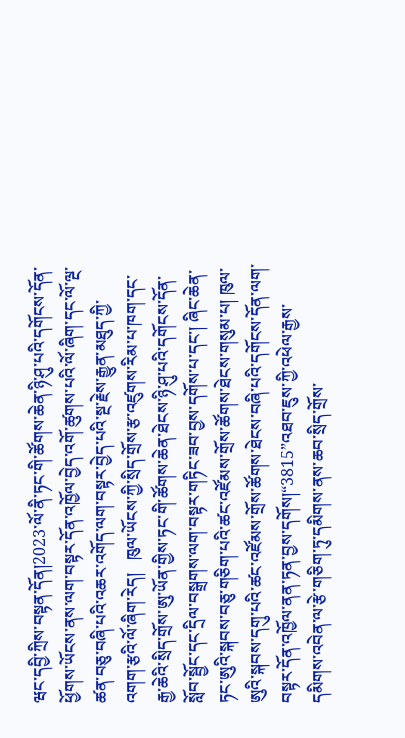ཝང་དབྱི་ཀྲིས་བསྟན་དོན།2023་ལོ་ནི་ཏང་གི་ཚོགས་ཆེན་ཉི་ཤུ་པའི་དགོངས་དོན་ཕྱོགས་ཡོངས་ནས་ལག་བསྟར་དོན་འཁྱོལ་བྱེད་འགོ་ཚུགས་པའི་ལོ་ཞིག་དང་ལོ་ལྔ་ཚན་བཅུ་བཞི་པའི་འཆར་འགོད་ལག་བསྟར་བྱེད་པའི་སྔ་རྗེས་རྒྱུན་མཐུད་ཀྱི་འགག་རྩའི་ལོ་ཞིག་རེད།   ཁུལ་ཡོངས་ཀྱི་སྲིད་གྲོས་རྩ་འཛུགས་རིམ་པ་ཁག་དང་རྒྱ་ཆེའི་སྲིད་གྲོས་ཨུ་ཡོན་གྱིས་ཏང་གི་ཚོགས་ཆེན་ཐེངས་ཉི་ཤུ་པའི་དགོངས་དོན་སློབ་སྦྱོང་དང་དྲིལ་བསྒྲགས་ལག་བསྟར་གཏིང་ཟབ་བྱས་དགོས་པ་དང་། ཞིང་ཆེན་ཏང་ཨུའི་སྐབས་བཅུ་གཅིག་པའི་ཚང་འཛོམས་གྲོས་ཚོགས་ཐེངས་གསུམ་པ། ཁུལ་ཨུའི་སྐབས་དགུ་པའི་ཚང་འཛོམས་གྲོས་ཚོགས་ཐེངས་བཞི་པའི་དགོངས་དོན་ལག་བསྟར་དོན་འཁྱོལ་ནན་ཏན་བྱས་དགོས།“3815”འཐབ་ཇུས་ཀྱི་འཕེལ་རྒྱས་དམིགས་འབེན་ལ་རྩེ་གཅིག་ཏུ་དམིགས་ནས་ཆབ་སྲིད་གྲོས་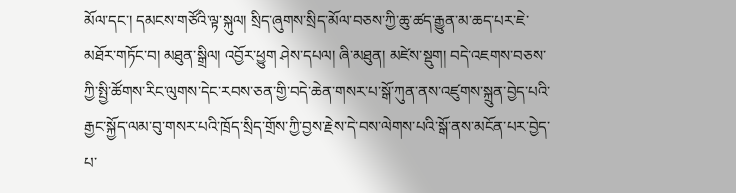མོལ་དང་། དམངས་གཙོའི་ལྟ་སྐུལ། སྲིད་ཞུགས་སྲིད་མོལ་བཅས་ཀྱི་ཆུ་ཚད་རྒྱུན་མ་ཆད་པར་ཇེ་མཐོར་གཏོང་བ། མཐུན་སྒྲིལ། འབྱོར་ཕྱུག ཤེས་དཔལ། ཞི་མཐུན། མཛེས་སྡུག། བདེ་འཇགས་བཅས་ཀྱི་སྤྱི་ཚོགས་རིང་ལུགས་དེང་རབས་ཅན་གྱི་བདེ་ཆེན་གསར་པ་སྒོ་ཀུན་ནས་འཛུགས་སྐྲུན་བྱེད་པའི་རྒྱང་སྐྱོད་ལམ་བུ་གསར་པའི་ཁྲོད་སྲིད་གྲོས་ཀྱི་བྱས་རྗེས་དེ་བས་ལེགས་པའི་སྒོ་ནས་མངོན་པར་བྱེད་པ་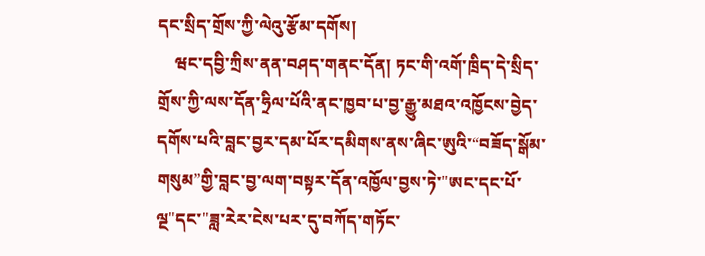དང་སྲིད་གྲོས་ཀྱི་ལེའུ་རྩོམ་དགོས།
    ཝང་དབྱི་ཀྲིས་ནན་བཤད་གནང་དོན། ཏང་གི་འགོ་ཁྲིད་དེ་སྲིད་གྲོས་ཀྱི་ལས་དོན་ཧྲིལ་པོའི་ནང་ཁྱབ་པ་བྱ་རྒྱུ་མཐའ་འཁྱོངས་བྱེད་དགོས་པའི་བླང་བྱར་དམ་པོར་དམིགས་ནས་ཞིང་ཨུའི་“བཟོད་སྒོམ་གསུམ”གྱི་བླང་བྱ་ལག་བསྟར་དོན་འཁྱོལ་བྱས་ཏེ་"ཨང་དང་པོ་ལྔ"དང་"ཟླ་རེར་ངེས་པར་དུ་བཀོད་གཏོང་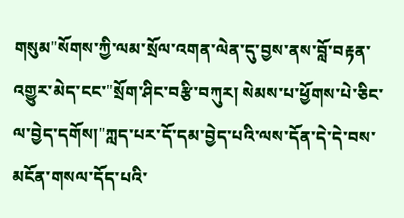གསུམ"སོགས་ཀྱི་ལམ་སྲོལ་འགན་ལེན་དུ་བྱས་ནས་བློ་བརྟན་འགྱུར་མེད་ངང་"སྲོག་ཤིང་བརྩི་བཀུར། སེམས་པ་ཕྱོགས་པེ་ཅིང་ལ་བྱེད་དགོས།"ཀླད་པར་དོ་དམ་བྱེད་པའི་ལས་དོན་དེ་དེ་བས་མངོན་གསལ་དོད་པའི་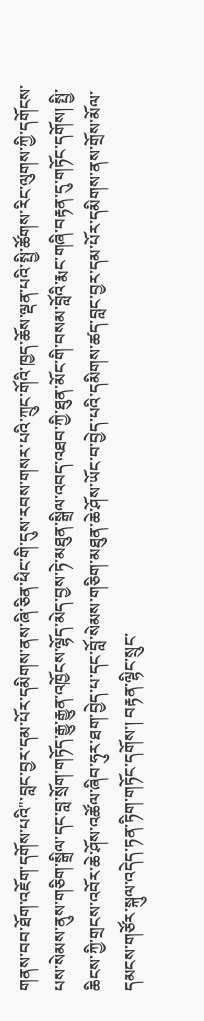གནས་བབ་ཐོག་འཇོག་དགོས་པའི"་བླང་བྱར་དམ་པོར་དམིགས་ནས་ཞི་ཅིན་ཕིང་གི་དུས་རབས་གསར་པའི་ཀྲུང་གོའི་ཁྱད་ཆོས་ལྡན་པའི་སྤྱི་ཚོགས་རིང་ལུགས་ཀྱི་དགོངས་པས་སེམས་ནུས་གཅིག་སྒྲིལ་དང་བླ་སྲོག་གཏོད་རྒྱུ་རྒྱུན་འཁྱོངས་ལྷོད་མེད་བྱས་ཏེ་མཐུན་སྒྲིལ་འབད་འཐབ་ཀྱི་ཐུན་མོང་གི་བསམ་བློའི་རྨང་གཞི་བརྟན་དུ་གཏོང་དགོས། སྤྱི་ཆིངས་ཀྱི་གྲངས་འབོར་ཆེ་ཤོས་འཚོལ་ཞིབ་ཧུར་ཐག་བྱེད་པ་དང་བློ་སེམས་གཅིག་མཐུན་ཆེ་ཤོས་ཡོང་བ་བྱེད་པའི་དམིགས་ཚད་བླང་བྱར་དམ་པོར་དམིགས་ནས་གྲོས་མོལ་དམངས་གཙོར་སྐུལ་འདེད་ཏན་ཏིག་གཏོང་དགོས་། བརྟན་ལྷིང་སྲུང་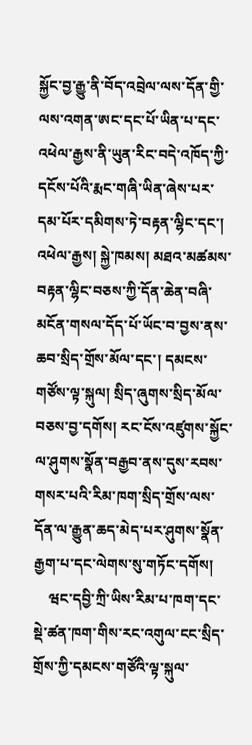སྐྱོང་བྱ་རྒྱུ་ནི་བོད་འབྲེལ་ལས་དོན་གྱི་ལས་འགན་ཨང་དང་པོ་ཡིན་པ་དང་འཕེལ་རྒྱས་ནི་ཡུན་རིང་བདེ་འཁོད་ཀྱི་དངོས་པོའི་རྨང་གཞི་ཡིན་ཞེས་པར་དམ་པོར་དམིགས་ཏེ་བརྟན་ལྷིང་དང་། འཕེལ་རྒྱས། སྐྱེ་ཁམས། མཐའ་མཚམས་བརྟན་ལྷིང་བཅས་ཀྱི་དོན་ཆེན་བཞི་མངོན་གསལ་དོད་པོ་ཡོང་བ་བྱས་ནས་ཆབ་སྲིད་གྲོས་མོལ་དང་། དམངས་གཙོས་ལྟ་སྐུལ། སྲིད་ཞུགས་སྲིད་མོལ་བཅས་བྱ་དགོས། རང་ངོས་འཛུགས་སྐྱོང་ལ་ཤུགས་སྣོན་བརྒྱབ་ནས་དུས་རབས་གསར་པའི་རིམ་ཁག་སྲིད་གྲོས་ལས་དོན་ལ་རྒྱུན་ཆད་མེད་པར་ཤུགས་སྣོན་རྒྱག་པ་དང་ལེགས་སུ་གཏོང་དགོས།
    ཝང་དབྱི་ཀྲི་ཡིས་རིམ་པ་ཁག་དང་སྡེ་ཚན་ཁག་གིས་རང་འགུལ་ངང་སྲིད་གྲོས་ཀྱི་དམངས་གཙོའི་ལྟ་སྐུལ་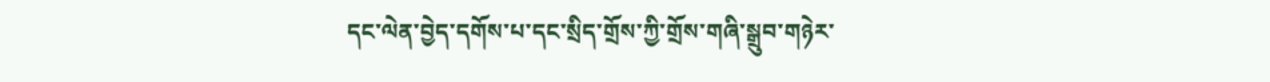དང་ལེན་བྱེད་དགོས་པ་དང་སྲིད་གྲོས་ཀྱི་གྲོས་གཞི་སྒྲུབ་གཉེར་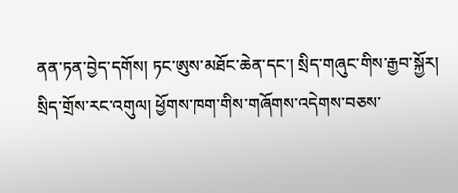ནན་ཏན་བྱེད་དགོས། ཏང་ཨུས་མཐོང་ཆེན་དང་། སྲིད་གཞུང་གིས་རྒྱབ་སྐྱོར། སྲིད་གྲོས་རང་འགུལ། ཕྱོགས་ཁག་གིས་གཞོགས་འདེགས་བཅས་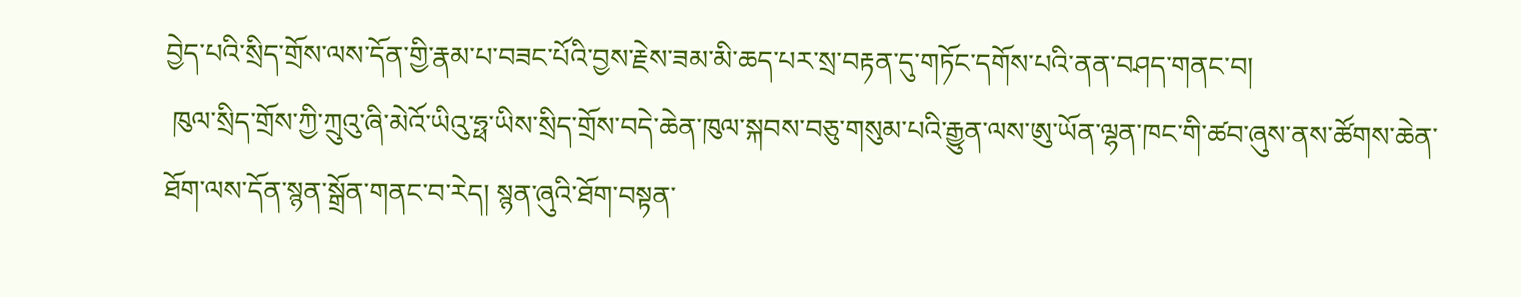བྱེད་པའི་སྲིད་གྲོས་ལས་དོན་གྱི་རྣམ་པ་བཟང་པོའི་བྱས་རྗེས་ཟམ་མི་ཆད་པར་སྲ་བརྟན་དུ་གཏོང་དགོས་པའི་ནན་བཤད་གནང་བ།
 ཁུལ་སྲིད་གྲོས་ཀྱི་ཀྲུའུ་ཞི་མེའོ་ཡིའུ་ཧྥ་ཡིས་སྲིད་གྲོས་བདེ་ཆེན་ཁུལ་སྐབས་བཅུ་གསུམ་པའི་རྒྱུན་ལས་ཨུ་ཡོན་ལྷན་ཁང་གི་ཚབ་ཞུས་ནས་ཚོགས་ཆེན་ཐོག་ལས་དོན་སྙན་སྒྲོན་གནང་བ་རེད། སྙན་ཞུའི་ཐོག་བསྟན་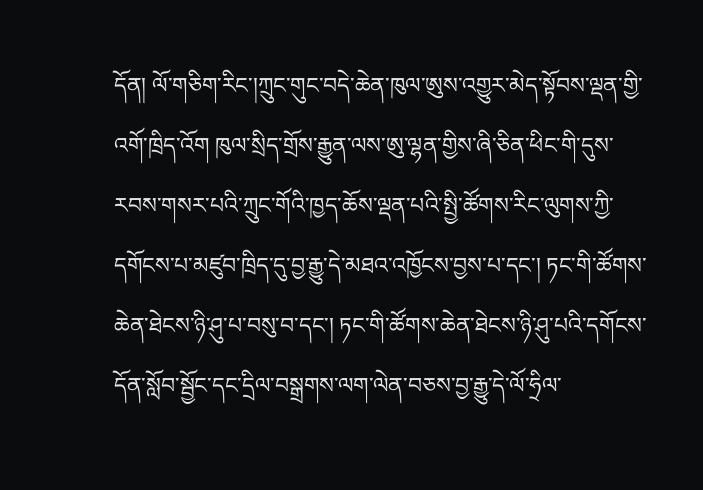དོན། ལོ་གཅིག་རིང་།ཀྲུང་གུང་བདེ་ཆེན་ཁུལ་ཨུས་འགྱུར་མེད་སྟོབས་ལྡན་གྱི་འགོ་ཁྲིད་འོག ཁུལ་སྲིད་གྲོས་རྒྱུན་ལས་ཨུ་ལྷན་གྱིས་ཞི་ཅིན་ཕིང་གི་དུས་རབས་གསར་པའི་ཀྲུང་གོའི་ཁྱད་ཆོས་ལྡན་པའི་སྤྱི་ཚོགས་རིང་ལུགས་ཀྱི་དགོངས་པ་མཛུབ་ཁྲིད་དུ་བྱ་རྒྱུ་དེ་མཐའ་འཁྱོངས་བྱས་པ་དང་། ཏང་གི་ཚོགས་ཆེན་ཐེངས་ཉི་ཤུ་པ་བསུ་བ་དང་། ཏང་གི་ཚོགས་ཆེན་ཐེངས་ཉི་ཤུ་པའི་དགོངས་དོན་སློབ་སྦྱོང་དང་དྲིལ་བསྒྲགས་ལག་ལེན་བཅས་བྱ་རྒྱུ་དེ་ལོ་ཧྲིལ་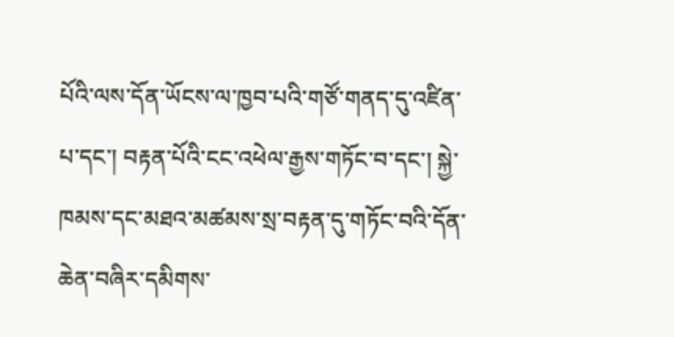པོའི་ལས་དོན་ཡོངས་ལ་ཁྱབ་པའི་གཙོ་གནད་དུ་འཛིན་པ་དང་། བརྟན་པོའི་ངང་འཕེལ་རྒྱས་གཏོང་བ་དང་། སྐྱེ་ཁམས་དང་མཐའ་མཚམས་སྲ་བརྟན་དུ་གཏོང་བའི་དོན་ཆེན་བཞིར་དམིགས་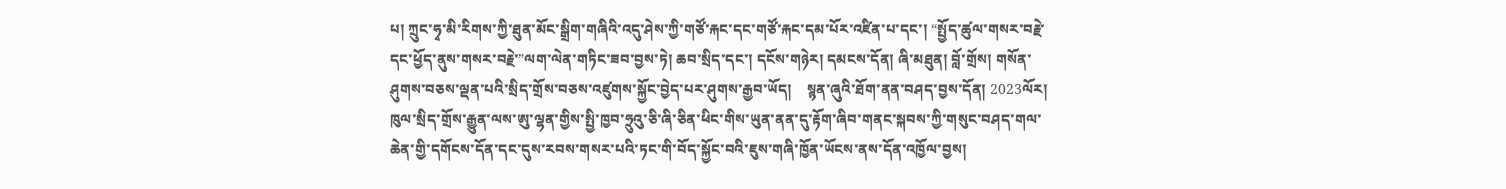པ། ཀྲུང་ཧྭ་མི་རིགས་ཀྱི་ཐུན་མོང་སྒྲིག་གཞིའི་འདུ་ཤེས་ཀྱི་གཙོ་རྐང་དང་གཙོ་རྐང་དམ་པོར་འཛིན་པ་དང་། “སྤྱོད་ཚུལ་གསར་བརྗེ་དང་ཕྱོད་ནུས་གསར་བརྗེ་”ལག་ལེན་གཏིང་ཟབ་བྱས་ཏེ། ཆབ་སྲིད་དང་། དངོས་གཉེར། དམངས་དོན། ཞི་མཐུན། བློ་གྲོས། གསོན་ཤུགས་བཅས་ལྡན་པའི་སྲིད་གྲོས་བཅས་འཛུགས་སྐྱོང་བྱེད་པར་ཤུགས་རྒྱབ་ཡོད།    སྙན་ཞུའི་ཐོག་ནན་བཤད་བྱས་དོན། 2023ལོར། ཁུལ་སྲིད་གྲོས་རྒྱུན་ལས་ཨུ་ལྷན་གྱིས་སྤྱི་ཁྱབ་ཧྲུའུ་ཅི་ཞི་ཅིན་ཕིང་གིས་ཡུན་ནན་དུ་རྟོག་ཞིབ་གནང་སྐབས་ཀྱི་གསུང་བཤད་གལ་ཆེན་གྱི་དགོངས་དོན་དང་དུས་རབས་གསར་པའི་ཏང་གི་བོད་སྐྱོང་བའི་ཇུས་གཞི་ཁྱོན་ཡོངས་ནས་དོན་འཁྱོལ་བྱས།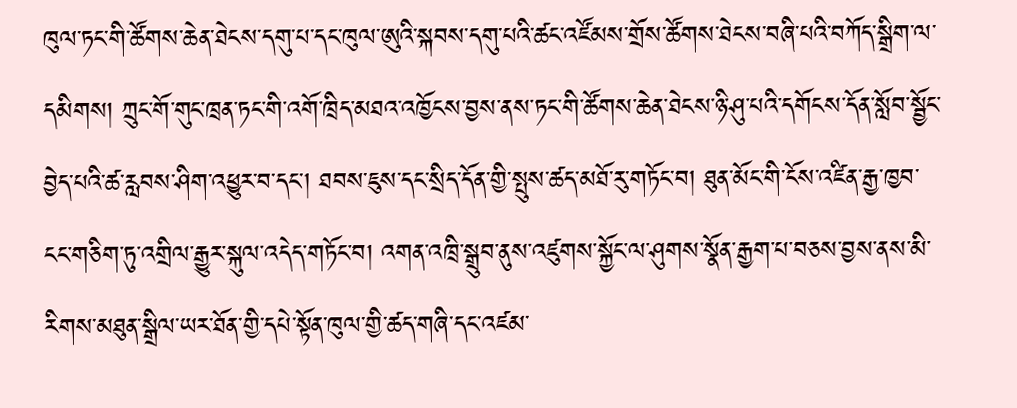ཁུལ་ཏང་གི་ཚོགས་ཆེན་ཐེངས་དགུ་པ་དང་ཁུལ་ཨུའི་སྐབས་དགུ་པའི་ཚང་འཛོམས་གྲོས་ཚོགས་ཐེངས་བཞི་པའི་བཀོད་སྒྲིག་ལ་དམིགས། ཀྲུང་གོ་གུང་ཁྲན་ཏང་གི་འགོ་ཁྲིད་མཐའ་འཁྱོངས་བྱས་ནས་ཏང་གི་ཚོགས་ཆེན་ཐེངས་ཉི་ཤུ་པའི་དགོངས་དོན་སློབ་སྦྱོང་བྱེད་པའི་ཚ་རླབས་ཤིག་འཕྱུར་བ་དང་། ཐབས་ཇུས་དང་སྲིད་དོན་གྱི་སྤུས་ཚད་མཐོ་རུ་གཏོང་བ། ཐུན་མོང་གི་ངོས་འཛིན་རྒྱ་ཁྱབ་ངང་གཅིག་ཏུ་འགྲིལ་རྒྱུར་སྐུལ་འདེད་གཏོང་བ། འགན་འཁྲི་སྒྲུབ་ནུས་འཛུགས་སྐྱོང་ལ་ཤུགས་སྣོན་རྒྱག་པ་བཅས་བྱས་ནས་མི་རིགས་མཐུན་སྒྲིལ་ཡར་ཐོན་གྱི་དཔེ་སྟོན་ཁུལ་གྱི་ཚད་གཞི་དང་འཛམ་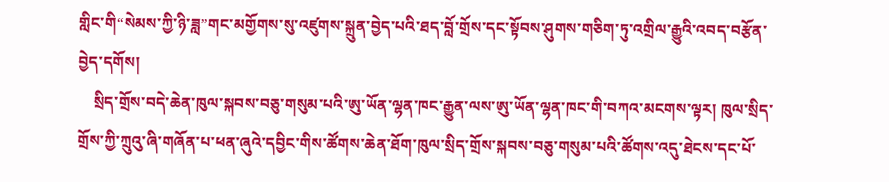གླིང་གི“སེམས་ཀྱི་ཉི་ཟླ”གང་མགྱོགས་སུ་འཛུགས་སྐྲུན་བྱེད་པའི་ཐད་བློ་གྲོས་དང་སྟོབས་ཤུགས་གཅིག་ཏུ་འགྲིལ་རྒྱུའི་འབད་བརྩོན་བྱེད་དགོས།
    སྲིད་གྲོས་བདེ་ཆེན་ཁུལ་སྐབས་བཅུ་གསུམ་པའི་ཨུ་ཡོན་ལྷན་ཁང་རྒྱུན་ལས་ཨུ་ཡོན་ལྷན་ཁང་གི་བཀའ་མངགས་ལྟར། ཁུལ་སྲིད་གྲོས་ཀྱི་ཀྲུའུ་ཞི་གཞོན་པ་ཕན་ཞུའེ་དབྱིང་གིས་ཚོགས་ཆེན་ཐོག་ཁུལ་སྲིད་གྲོས་སྐབས་བཅུ་གསུམ་པའི་ཚོགས་འདུ་ཐེངས་དང་པོ་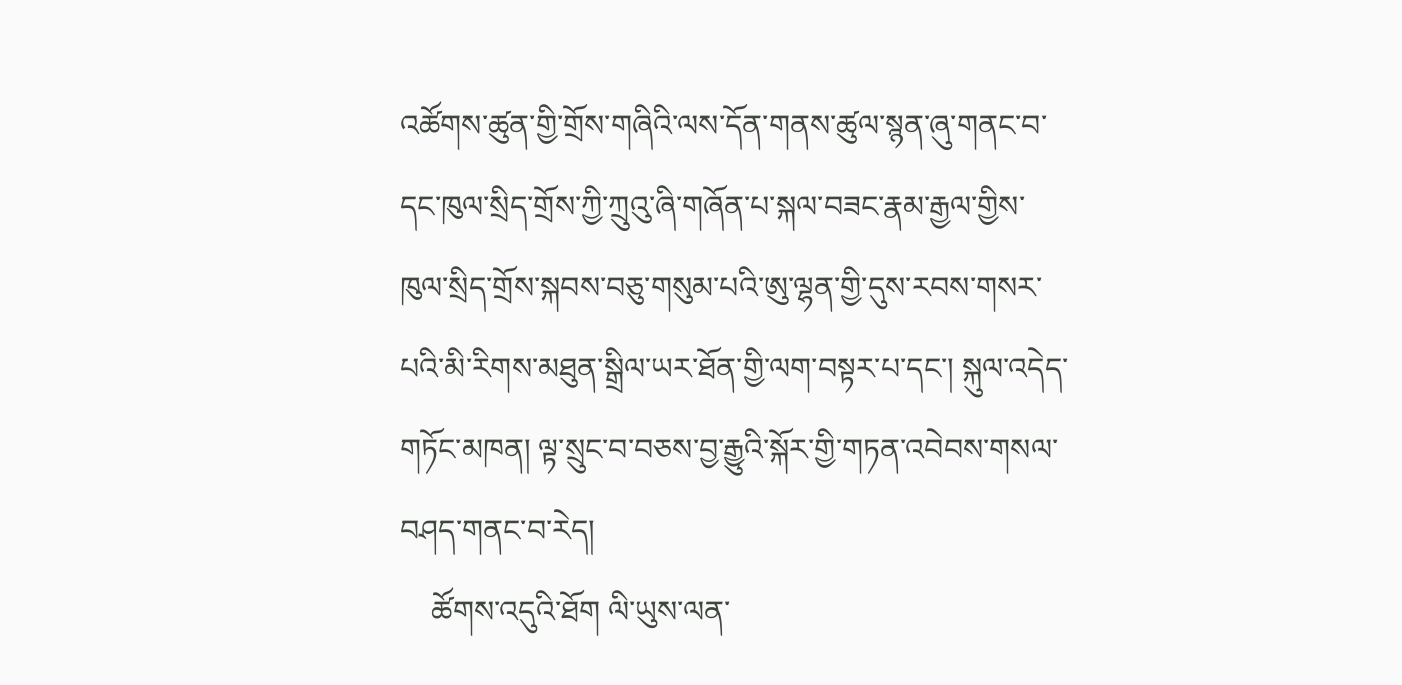འཚོགས་ཚུན་གྱི་གྲོས་གཞིའི་ལས་དོན་གནས་ཚུལ་སྙན་ཞུ་གནང་བ་དང་ཁུལ་སྲིད་གྲོས་ཀྱི་ཀྲུའུ་ཞི་གཞོན་པ་སྐལ་བཟང་རྣམ་རྒྱལ་གྱིས་ཁུལ་སྲིད་གྲོས་སྐབས་བཅུ་གསུམ་པའི་ཨུ་ལྷན་གྱི་དུས་རབས་གསར་པའི་མི་རིགས་མཐུན་སྒྲིལ་ཡར་ཐོན་གྱི་ལག་བསྟར་པ་དང་། སྐུལ་འདེད་གཏོང་མཁན། ལྟ་སྲུང་བ་བཅས་བྱ་རྒྱུའི་སྐོར་གྱི་གཏན་འབེབས་གསལ་བཤད་གནང་བ་རེད།
    ཚོགས་འདུའི་ཐོག ལི་ཡུས་ལན་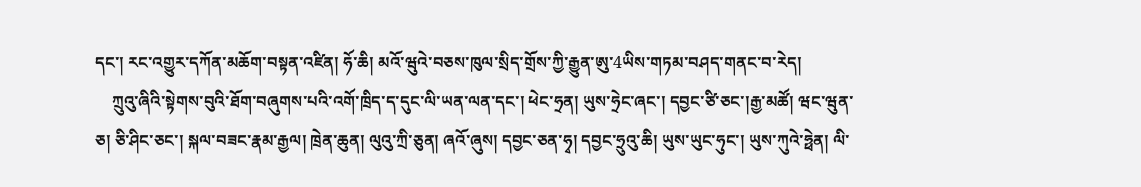དང་། རང་འགྱུར་དཀོན་མཆོག་བསྟན་འཛིན། ཧོ་ཆི། མའོ་ཝུའེ་བཅས་ཁུལ་སྲིད་གྲོས་ཀྱི་རྒྱུན་ཨུ་4ཡིས་གཏམ་བཤད་གནང་བ་རེད།
    ཀྲུའུ་ཞིའི་སྟེགས་བུའི་ཐོག་བཞུགས་པའི་འགོ་ཁྲིད་ད་དུང་ལི་ཡན་ལན་དང་། ཕེང་ཧྲན། ཡུས་ཧྲེང་ཞང་། དབྱང་ཙི་ཅང་།རྒྱ་མཚོ། ཝང་ཝུན་ཅ། ཅི་ཤིང་ཅང་། སྐལ་བཟང་རྣམ་རྒྱལ། ཁྲེན་ཆུན། ལུའུ་ཀྲི་ཅུན། ཞའོ་ཞུས། དབྱང་ཅན་ཧྭ། དབྱང་ཧྲུའུ་ཆི། ཡུས་ཡུང་ཧུང་། ཡུས་ཀུའེ་ཧྥེན། ལི་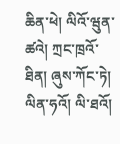ཆིན་ཕེ། ལིའོ་ཝུན་ཚའེ། ཀྲང་ཁྲའོ་ཐིན། ཞུས་ཀོང་ཏེ། ལིན་ཧའོ། ལི་ཐའོ།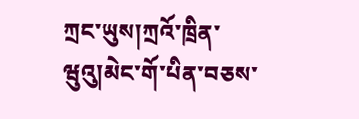ཀྲང་ཡུས།ཀྲའོ་ཁྲིན་ཝུའུ།མེང་གོ་པིན་བཅས་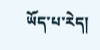ཡོད་པ་རེད།